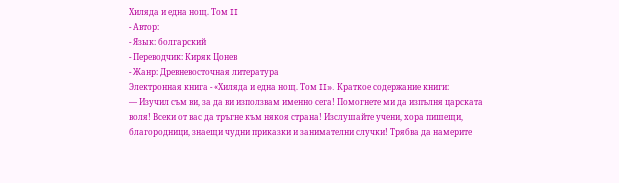Хиляда и една нощ. Том II
- Автор:
- Язык: болгарский
- Переводчик: Киряк Цонев
- Жанр: Древневосточная литература
Электронная книга - «Хиляда и една нощ. Том II». Краткое содержание книги:
— Изучил съм ви, за да ви използвам именно сега! Помогнете ми да изпълня царската воля! Всеки от вас да тръгне към някоя страна! Изслушайте учени, хора пишещи, благородници, знаещи чудни приказки и занимателни случки! Трябва да намерите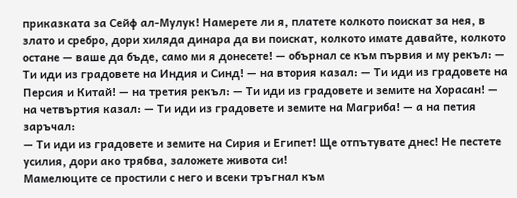приказката за Сейф ал-Мулук! Намерете ли я, платете колкото поискат за нея, в злато и сребро, дори хиляда динара да ви поискат, колкото имате давайте, колкото остане — ваше да бъде, само ми я донесете! — обърнал се към първия и му рекъл: — Ти иди из градовете на Индия и Синд! — на втория казал: — Ти иди из градовете на Персия и Китай! — на третия рекъл: — Ти иди из градовете и земите на Хорасан! — на четвъртия казал: — Ти иди из градовете и земите на Магриба! — а на петия заръчал:
— Ти иди из градовете и земите на Сирия и Египет! Ще отпътувате днес! Не пестете усилия, дори ако трябва, заложете живота си!
Мамелюците се простили с него и всеки тръгнал към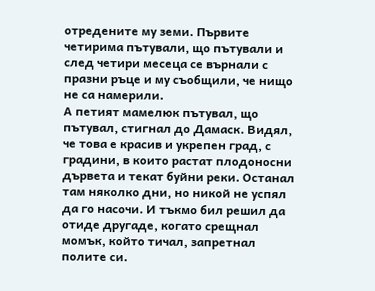отредените му земи. Първите четирима пътували, що пътували и след четири месеца се върнали с празни ръце и му съобщили, че нищо не са намерили.
А петият мамелюк пътувал, що пътувал, стигнал до Дамаск. Видял, че това е красив и укрепен град, с градини, в които растат плодоносни дървета и текат буйни реки. Останал там няколко дни, но никой не успял да го насочи. И тъкмо бил решил да отиде другаде, когато срещнал момък, който тичал, запретнал полите си.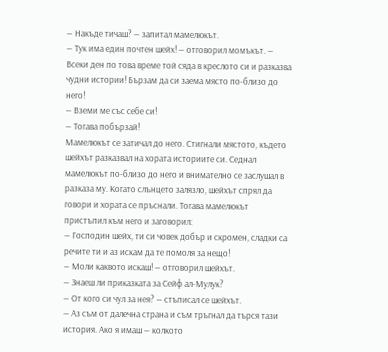— Накъде тичаш? — запитал мамелюкът.
— Тук има един почтен шейх! — отговорил момъкът. — Всеки ден по това време той сяда в креслото си и разказва чудни истории! Бързам да си заема място по-близо до него!
— Вземи ме със себе си!
— Тогава побързай!
Мамелюкът се затичал до него. Стигнали мястото, където шейхът разказвал на хората историите си. Седнал мамелюкът по-близо до него и внимателно се заслушал в разказа му. Когато слънцето залязло, шейхът спрял да говори и хората се пръснали. Тогава мамелюкът пристъпил към него и заговорил:
— Господин шейх, ти си човек добър и скромен, сладки са речите ти и аз искам да те помоля за нещо!
— Моли каквото искаш! — отговорил шейхът.
— Знаеш ли приказката за Сейф ал-Мулук?
— От кого си чул за нея? — стъписал се шейхът.
— Аз съм от далечна страна и съм тръгнал да търся тази история. Ако я имаш — колкото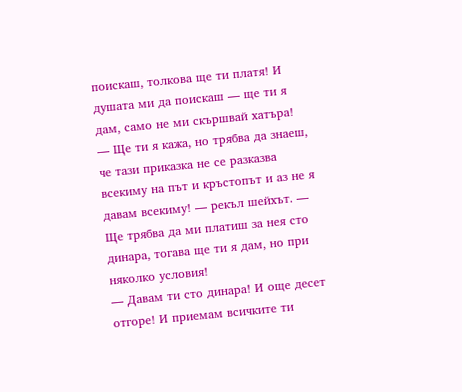поискаш, толкова ще ти платя! И душата ми да поискаш — ще ти я дам, само не ми скършвай хатъра!
— Ще ти я кажа, но трябва да знаеш, че тази приказка не се разказва всекиму на път и кръстопът и аз не я давам всекиму! — рекъл шейхът. — Ще трябва да ми платиш за нея сто динара, тогава ще ти я дам, но при няколко условия!
— Давам ти сто динара! И още десет отгоре! И приемам всичките ти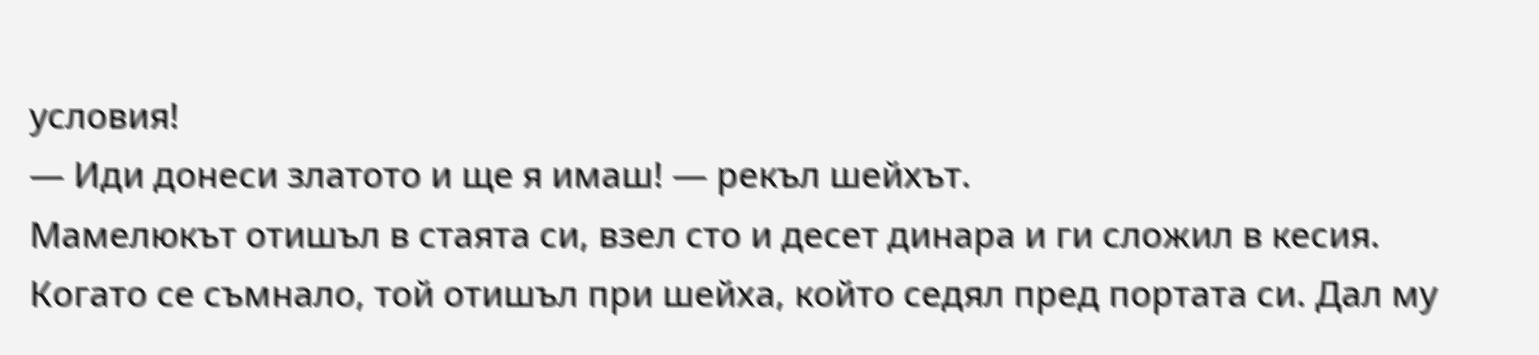условия!
— Иди донеси златото и ще я имаш! — рекъл шейхът.
Мамелюкът отишъл в стаята си, взел сто и десет динара и ги сложил в кесия. Когато се съмнало, той отишъл при шейха, който седял пред портата си. Дал му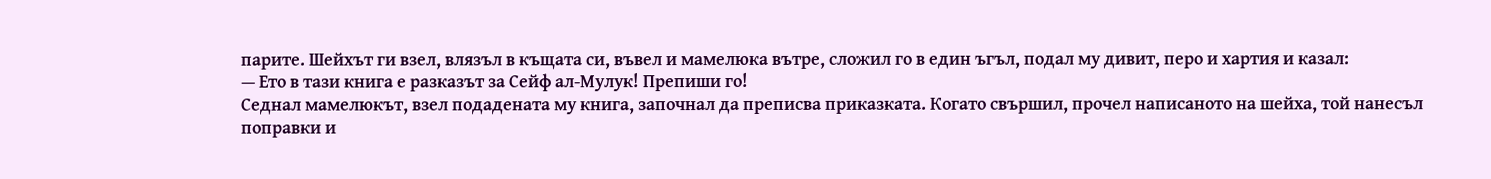парите. Шейхът ги взел, влязъл в къщата си, въвел и мамелюка вътре, сложил го в един ъгъл, подал му дивит, перо и хартия и казал:
— Ето в тази книга е разказът за Сейф ал-Мулук! Препиши го!
Седнал мамелюкът, взел подадената му книга, започнал да преписва приказката. Когато свършил, прочел написаното на шейха, той нанесъл поправки и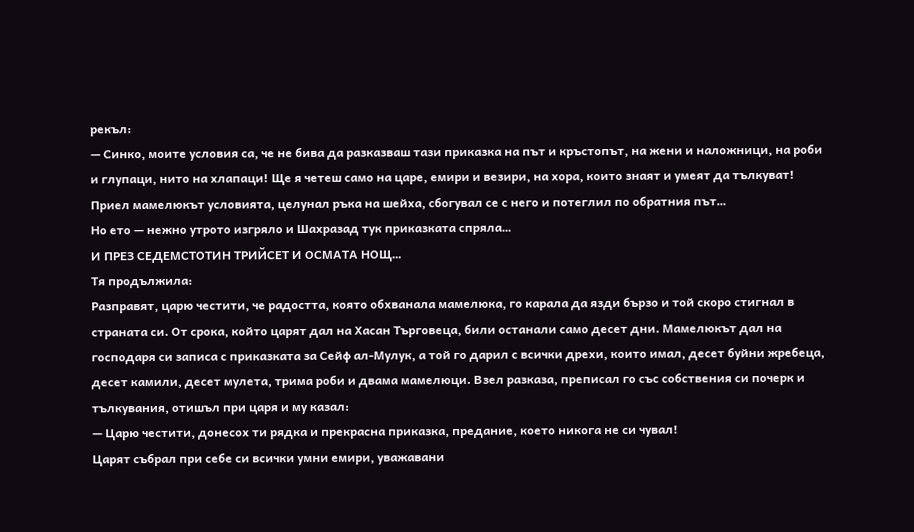рекъл:
— Синко, моите условия са, че не бива да разказваш тази приказка на път и кръстопът, на жени и наложници, на роби и глупаци, нито на хлапаци! Ще я четеш само на царе, емири и везири, на хора, които знаят и умеят да тълкуват!
Приел мамелюкът условията, целунал ръка на шейха, сбогувал се с него и потеглил по обратния път…
Но ето — нежно утрото изгряло и Шахразад тук приказката спряла…
И ПРЕЗ СЕДЕМСТОТИН ТРИЙСЕТ И ОСМАТА НОЩ…
Тя продължила:
Разправят, царю честити, че радостта, която обхванала мамелюка, го карала да язди бързо и той скоро стигнал в страната си. От срока, който царят дал на Хасан Търговеца, били останали само десет дни. Мамелюкът дал на господаря си записа с приказката за Сейф ал-Мулук, а той го дарил с всички дрехи, които имал, десет буйни жребеца, десет камили, десет мулета, трима роби и двама мамелюци. Взел разказа, преписал го със собствения си почерк и тълкувания, отишъл при царя и му казал:
— Царю честити, донесох ти рядка и прекрасна приказка, предание, което никога не си чувал!
Царят събрал при себе си всички умни емири, уважавани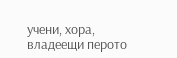учени, хора, владеещи перото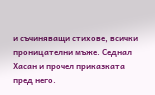и съчиняващи стихове, всички проницателни мъже. Седнал Хасан и прочел приказката пред него.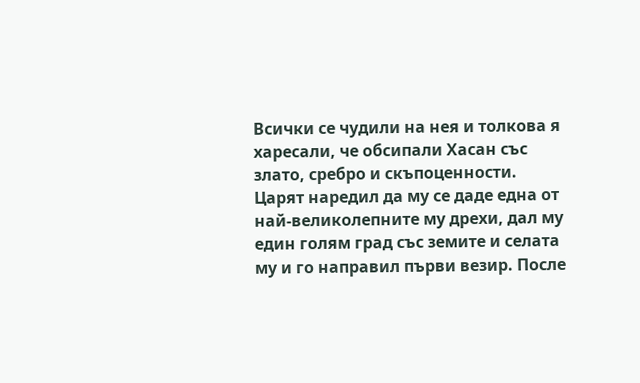Всички се чудили на нея и толкова я харесали, че обсипали Хасан със злато, сребро и скъпоценности. Царят наредил да му се даде една от най-великолепните му дрехи, дал му един голям град със земите и селата му и го направил първи везир. После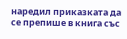наредил приказката да се препише в книга със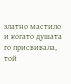златно мастило и когато душата го присвивала, той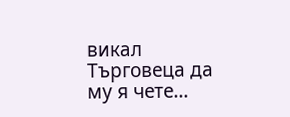викал Търговеца да му я чете…